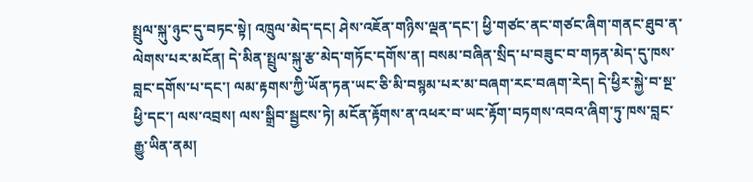སྤྲུལ་སྐུ་ཉུང་དུ་བཏང་སྟེ། འཁྲུལ་མེད་དང། ཤེས་འཇོན་གཉིས་ལྡན་དང་། ཕྱི་གཙང་ནང་གཙང་ཞིག་གནང་ཐུབ་ན་ལེགས་པར་མངོན། དེ་མིན་སྤྲུལ་སྐུ་རྩ་མེད་གཏོང་དགོས་ན། བསམ་བཞིན་སྲིད་པ་བཟུང་བ་གཏན་མེད་དུ་ཁས་བླང་དགོས་པ་དང་། ལམ་རྟགས་ཀྱི་ཡོན་ཏན་ཡང་ཅི་མི་བསྙམ་པར་མ་བཞག་རང་བཞག་རེད། དེ་ཕྱིར་སྐྱེ་བ་སྔ་ཕྱི་དང་། ལས་འབྲས། ལས་སྒྲིབ་སྦྱངས་ཏེ། མངོན་རྟོགས་ན་འཕར་བ་ཡང་རྟོག་བཏགས་འབའ་ཞིག་ཏུ་ཁས་བླང་རྒྱུ་ཡིན་ནམ།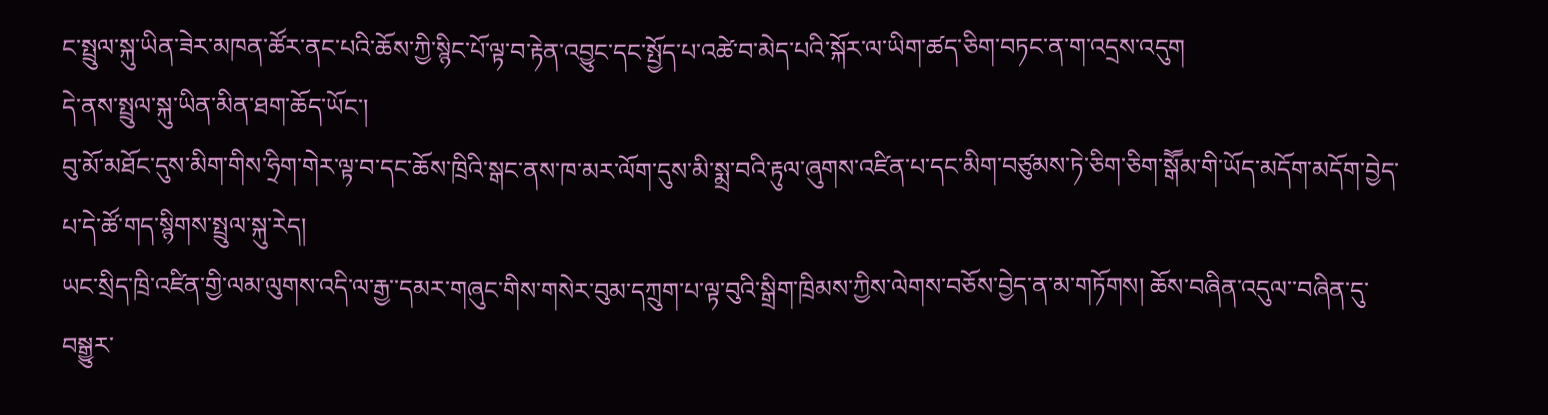ང་སྤྲུལ་སྐུ་ཡིན་ཟེར་མཁན་ཚོར་ནང་པའི་ཆོས་ཀྱི་སྙིང་པོ་ལྟ་བ་རྟེན་འབྱུང་དང་སྤྱོད་པ་འཚེ་བ་མེད་པའི་སྐོར་ལ་ཡིག་ཚད་ཅིག་བཏང་ན་ག་འདྲས་འདུག
དེ་ནས་སྤྲུལ་སྐུ་ཡིན་མིན་ཐག་ཆོད་ཡོང་།
བུ་མོ་མཐོང་དུས་མིག་གིས་ཧྲིག་གེར་ལྟ་བ་དང་ཆོས་ཁྲིའི་སྒང་ནས་ཁ་མར་ལོག་དུས་མི་སྨྲ་བའི་རྟུལ་ཞུགས་འཛིན་པ་དང་མིག་བཙུམས་ཏེ་ཅིག་ཅིག་སྒཽམ་གི་ཡོད་མདོག་མདོག་བྱེད་པ་དེ་ཚོ་གད་སྙིགས་སྤྲུལ་སྐུ་རེད།
ཡང་སྲིད་ཁྲི་འཛིན་གྱི་ལམ་ལུགས་འདི་ལ་རྒྱ་་དམར་གཞུང་གིས་གསེར་བུམ་དཀྲུག་པ་ལྟ་བུའི་སྒྲིག་ཁྲིམས་ཀྱིས་ལེགས་བཅོས་བྱེད་ན་མ་གཏོགས། ཆོས་བཞིན་འདུལ་་བཞིན་དུ་བསྒྱུར་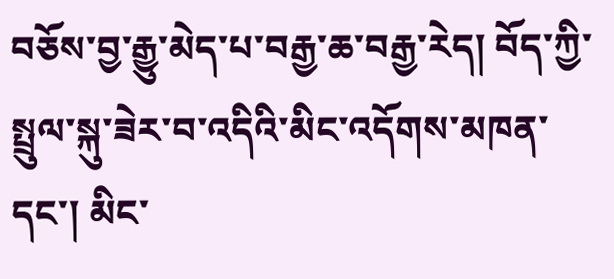བཅོས་བྱ་རྒྱུ་མེད་པ་བརྒྱ་ཆ་བརྒྱ་རེད། བོད་ཀྱི་སྤྲུལ་སྐུ་ཟེར་བ་འདིའི་མིང་འདོགས་མཁན་དང་། མིང་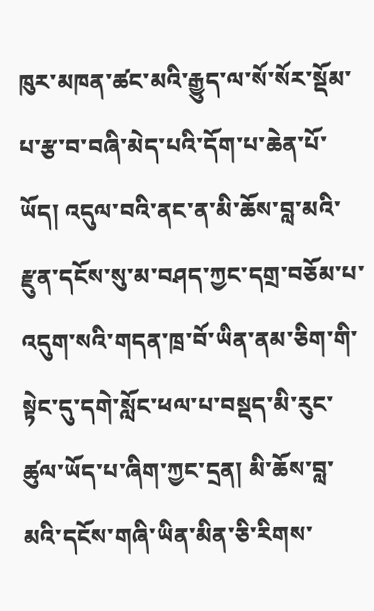ཁུར་མཁན་ཚང་མའི་རྒྱུད་ལ་སོ་སོར་སྡོམ་པ་རྩ་བ་བཞི་མེད་པའི་དོག་པ་ཆེན་པོ་ཡོད། འདུལ་བའི་ནང་ན་མི་ཆོས་བླ་མའི་རྫུན་དངོས་སུ་མ་བཤད་ཀྱང་དགྲ་བཅོམ་པ་འདུག་སའི་གདན་ཁྲ་བོ་ཡིན་ནམ་ཅིག་གི་སྟེང་དུ་དགེ་སློང་ཕལ་པ་བསྡད་མི་རུང་ཚུལ་ཡོད་པ་ཞིག་ཀྱང་དྲན། མི་ཆོས་བླ་མའི་དངོས་གཞི་ཡིན་མིན་ཅི་རིགས་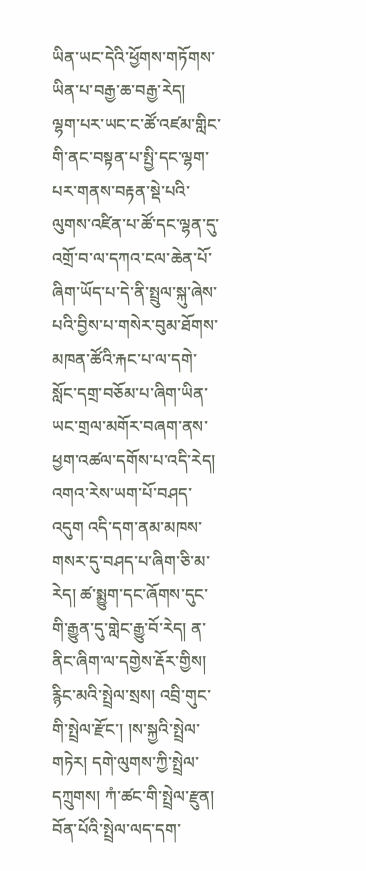ཡིན་ཡང་དེའི་ཕྱོགས་གཏོགས་ཡིན་པ་བརྒྱ་ཆ་བརྒྱ་རེད།
ལྷག་པར་ཡང་ང་ཚོ་འཛམ་གླིང་གི་ནང་བསྟན་པ་སྤྱི་དང་ལྷག་པར་གནས་བརྟན་སྡེ་པའི་ལུགས་འཛིན་པ་ཚོ་དང་ལྷན་དུ་འགྲོ་བ་ལ་དཀའ་ངལ་ཆེན་པོ་ཞིག་ཡོད་པ་དེ་ནི་སྤྲུལ་སྐུ་ཞེས་པའི་བྱིས་པ་གསེར་བུམ་ཐོགས་མཁན་ཚོའི་རྐང་པ་ལ་དགེ་སློང་དགྲ་བཅོམ་པ་ཞིག་ཡིན་ཡང་གྲལ་མགོར་བཞག་ནས་ཕྱག་འཚལ་དགོས་པ་འདི་རེད།
འགའ་རེས་ཡག་པོ་བཤད་འདུག འདི་དག་ནམ་མཁས་གསར་དུ་བཤད་པ་ཞིག་ཅི་མ་རེད། ཚ་སྨྱུག་དང་ཞོགས་དུང་གི་རྒྱུན་དུ་གླེང་རྒྱུ་བོ་རེད། ན་ནིང་ཞིག་ལ་དགྱེས་རྡོར་གྱིས། རྙིང་མའི་སྤྲེལ་སྲས། འབྲི་གུང་གི་སྤྲེལ་རྫོང་། །ས་སྐྱའི་སྤྲེལ་གཏེར། དགེ་ལུགས་ཀྱི་སྤྲེལ་དཀྲུགས། ཀཾ་ཚང་གི་སྤྲེལ་རྫུན། བོན་པོའི་སྤྲེལ་ལད་དག་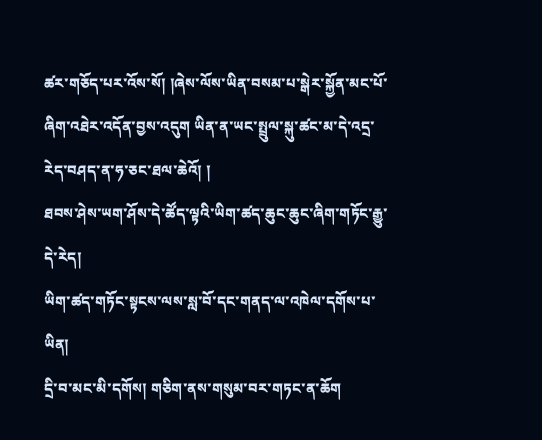ཚར་གཅོད་པར་འོས་སོ། །ཞེས་ལོས་ཡིན་བསམ་པ་སྒེར་སྐྱོན་མང་པོ་ཞིག་འཐེར་འདོན་བྱས་འདུག ཡིན་ན་ཡང་སྤྲུལ་སྐུ་ཚང་མ་དེ་འདྲ་རེད་བཤད་ན་ཧ་ཅང་ཐལ་ཆེའོ། །
ཐབས་ཤེས་ཡག་ཤོས་དེ་ཚོད་ལྟའི་ཡིག་ཚད་ཆུང་ཆུང་ཞིག་གཏོང་རྒྱུ་དེ་རེད།
ཡིག་ཚད་གཏོང་སྟངས་ལས་སླ་བོ་དང་གནད་ལ་འཁེལ་དགོས་པ་ཡིན།
དྲི་བ་མང་མི་དགོས། གཅིག་ནས་གསུམ་བར་གཏང་ན་ཆོག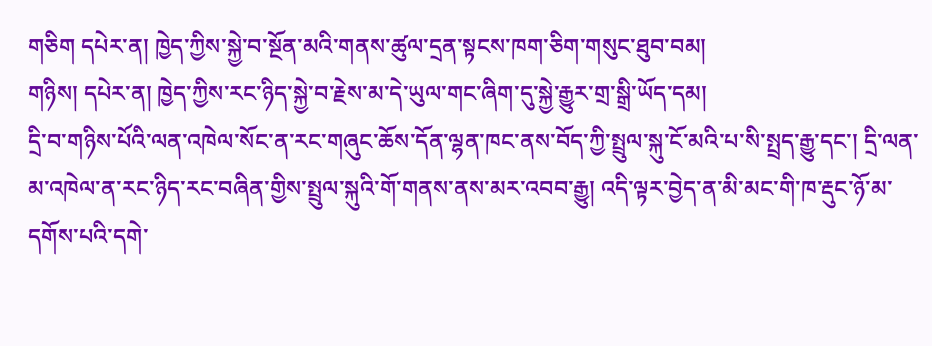གཅིག དཔེར་ན། ཁྱེད་ཀྱིས་སྐྱེ་བ་སྔོན་མའི་གནས་ཚུལ་དྲན་སྟངས་ཁག་ཅིག་གསུང་ཐུབ་བམ།
གཉིས། དཔེར་ན། ཁྱེད་ཀྱིས་རང་ཉིད་སྐྱེ་བ་རྗེས་མ་དེ་ཡུལ་གང་ཞིག་དུ་སྐྱེ་རྒྱུར་གྲ་སྒྲི་ཡོད་དམ།
དྲི་བ་གཉིས་པོའི་ལན་འཁེལ་སོང་ན་རང་གཞུང་ཆོས་དོན་ལྷན་ཁང་ནས་བོད་ཀྱི་སྤྲུལ་སྐུ་ངོ་མའི་པ་སི་སྤྲད་རྒྱུ་དང་། དྲི་ལན་མ་འཁེལ་ན་རང་ཉིད་རང་བཞིན་གྱིས་སྤྲུལ་སྐུའི་གོ་གནས་ནས་མར་འབབ་རྒྱུ། འདི་ལྟར་བྱེད་ན་མི་མང་གི་ཁ་རྡུང་ཉོ་མ་དགོས་པའི་དགེ་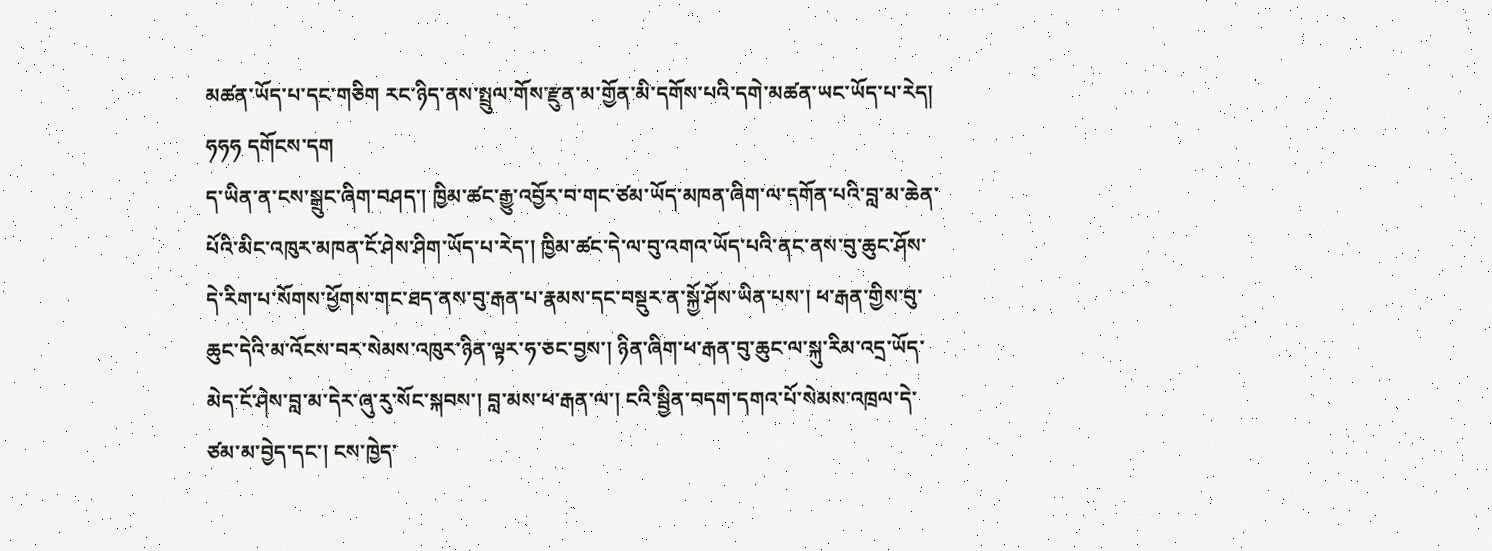མཚན་ཡོད་པ་དང་གཅིག རང་ཉིད་ནས་སྤྲུལ་གོས་རྫུན་མ་གྱོན་མི་དགོས་པའི་དགེ་མཚན་ཡང་ཡོད་པ་རེད།
ཧཧཧ དགོངས་དག
ད་ཡིན་ན་ངས་སྒྲུང་ཞིག་བཤད་། ཁྱིམ་ཚང་རྒྱུ་འབྱོར་བ་གང་ཙམ་ཡོད་མཁན་ཞིག་ལ་དགོན་པའི་བླ་མ་ཆེན་པོའི་མིང་འཁུར་མཁན་ངོ་ཤེས་ཤིག་ཡོད་པ་རེད་། ཁྱིམ་ཚང་དེ་ལ་བུ་འགའ་ཡོད་པའི་ནང་ནས་བུ་ཆུང་ཤོས་དེ་རིག་པ་སོགས་ཕྱོགས་གང་ཐད་ནས་བུ་རྒན་པ་རྣམས་དང་བསྡུར་ན་སྐྱོ་ཤོས་ཡིན་པས་། ཕ་རྒན་གྱིས་བུ་ཆུང་དེའི་མ་འོངས་བར་སེམས་འཁུར་ཉིན་ལྟར་ཧ་ཅང་བྱས་། ཉིན་ཞིག་ཕ་རྒན་བུ་ཆུང་ལ་སྐུ་རིམ་འདྲ་ཡོད་མེད་ངོ་ཤེས་བླ་མ་དེར་ཞུ་རུ་སོང་སྐབས་། བླ་མས་ཕ་རྒན་ལ་། ངའི་སྦྱིན་བདག་དགའ་པོ་སེམས་འཁྲལ་དེ་ཙམ་མ་བྱེད་དང་། ངས་ཁྱེད་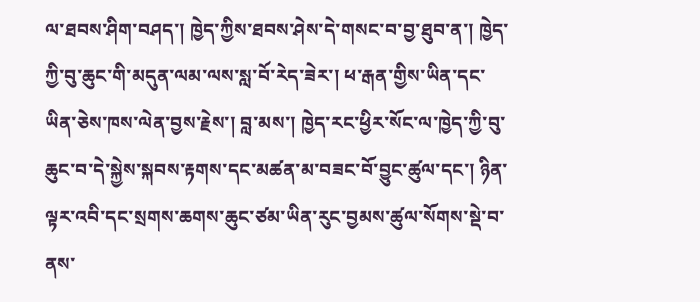ལ་ཐབས་ཤིག་བཤད་། ཁྱེད་ཀྱིས་ཐབས་ཤེས་དེ་གསང་བ་བྱ་ཐུབ་ན་། ཁྱེད་ཀྱི་བུ་ཆུང་གི་མདུན་ལམ་ལས་སླ་བོ་རེད་ཟེར་། ཕ་རྒན་གྱིས་ཡིན་དང་ཡིན་ཅེས་ཁས་ལེན་བྱས་རྗེས་། བླ་མས་། ཁྱེད་རང་ཕྱིར་སོང་ལ་ཁྱེད་ཀྱི་བུ་ཆུང་བ་དེ་སྐྱེས་སྐབས་རྟགས་དང་མཚན་མ་བཟང་བོ་བྱུང་ཚུལ་དང་། ཉིན་ལྟར་འབི་དང་སྲགས་ཆགས་ཆུང་ཙམ་ཡིན་རུང་བྱམས་ཚུལ་སོགས་སྡེ་བ་ནས་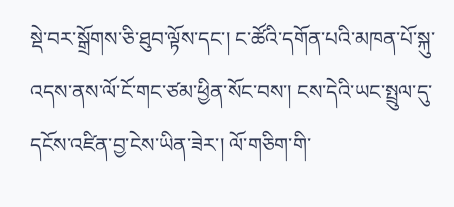སྡེ་བར་སྒྲོགས་ཅི་ཐུབ་ལྟོས་དང་། ང་ཚོའི་དགོན་པའི་མཁན་པོ་སྐུ་འདས་ནས་ལོ་ངོ་གང་ཙམ་ཕྱིན་སོང་བས་། ངས་དེའི་ཡང་སྤྲུལ་དུ་དངོས་འཛིན་བྱ་ངེས་ཡིན་ཟེར་། ལོ་གཅིག་གི་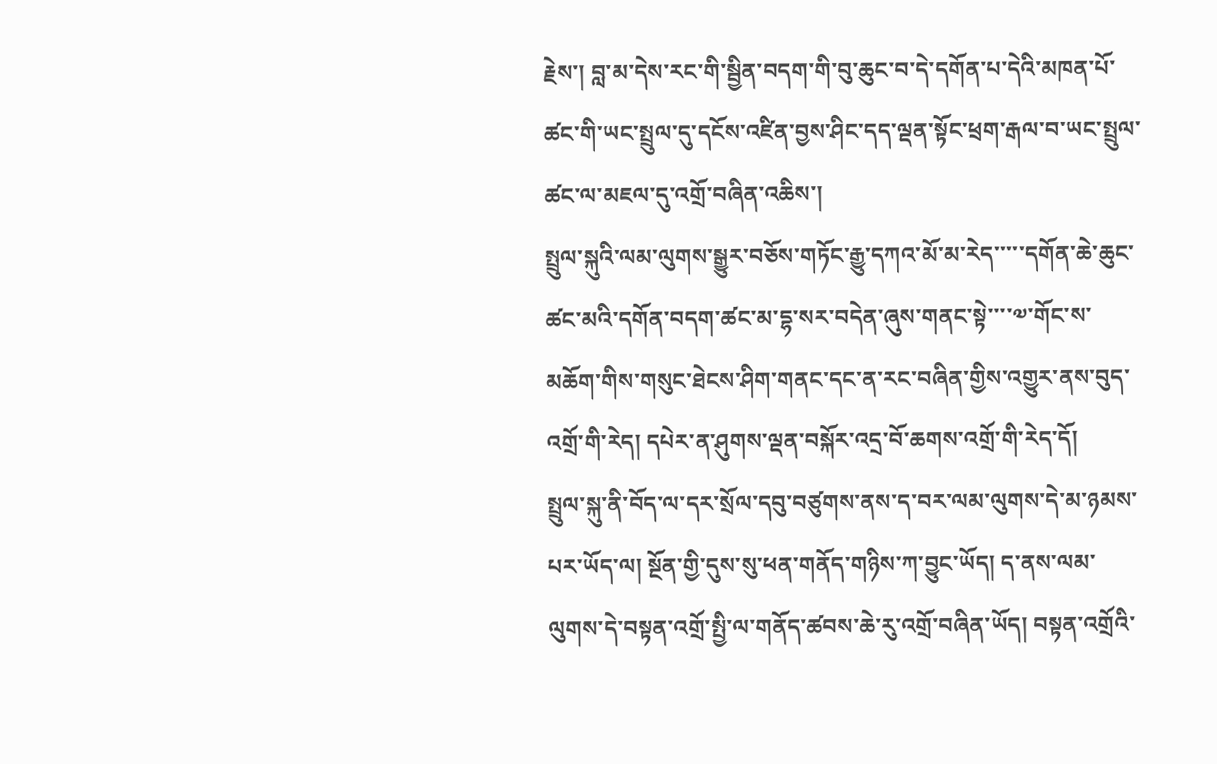རྗེས་། བླ་མ་དེས་རང་གི་སྦྱིན་བདག་གི་བུ་ཆུང་བ་དེ་དགོན་པ་དེའི་མཁན་པོ་ཚང་གི་ཡང་སྤྲུལ་དུ་དངོས་འཛིན་བྱས་ཤིང་དད་ལྡན་སྟོང་ཕྲག་རྒལ་བ་ཡང་སྤྲུལ་ཚང་ལ་མཇལ་དུ་འགྲོ་བཞིན་འཆིས་།
སྤྲུལ་སྐུའི་ལམ་ལུགས་སྒྱུར་བཅོས་གཏོང་རྒྱུ་དཀའ་མོ་མ་རེད་་་་་དགོན་ཆེ་ཆུང་ཚང་མའི་དགོན་བདག་ཚང་མ་དྷ་སར་བདེན་ཞུས་གནང་སྟེ་་་་༧་གོང་ས་མཆོག་གིས་གསུང་ཐེངས་ཤིག་གནང་དང་ན་རང་བཞིན་གྱིས་འགྱུར་ནས་བུད་འགྲོ་གི་རེད། དཔེར་ན་ཤུགས་ལྡན་བསྐོར་འདྲ་བོ་ཆགས་འགྲོ་གི་རེད་དོ།
སྤྲུལ་སྐུ་ནི་བོད་ལ་དར་སྲོལ་དབུ་བཙུགས་ནས་ད་བར་ལམ་ལུགས་དེ་མ་ཉམས་པར་ཡོད་ལ། སྔོན་གྱི་དུས་སུ་ཕན་གནོད་གཉིས་ཀ་བྱུང་ཡོད། ད་ནས་ལམ་ལུགས་དེ་བསྟན་འགྲོ་སྤྱི་ལ་གནོད་ཚབས་ཆེ་རུ་འགྲོ་བཞིན་ཡོད། བསྟན་འགྲོའི་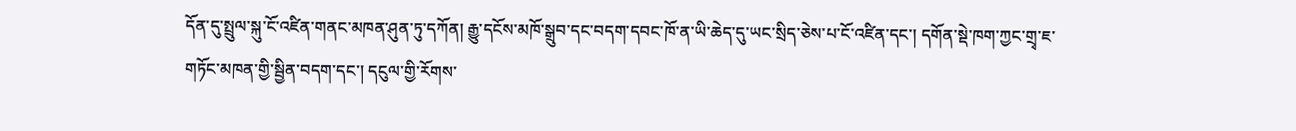དོན་དུ་སྤྲུལ་སྐུ་ངོ་འཛིན་གནང་མཁན་ཤུན་ཏུ་དཀོན། རྒྱུ་དངོས་མཁོ་སྒྲུབ་དང་བདག་དབང་ཁོ་ན་ཡི་ཆེད་དུ་ཡང་སྲིད་ཅེས་པ་ངོ་འཛིན་དང་། དགོན་སྡེ་ཁག་ཀྱང་གྲྭ་ཇ་གཏོང་མཁན་གྱི་སྦྱིན་བདག་དང་། དངུལ་གྱི་རོགས་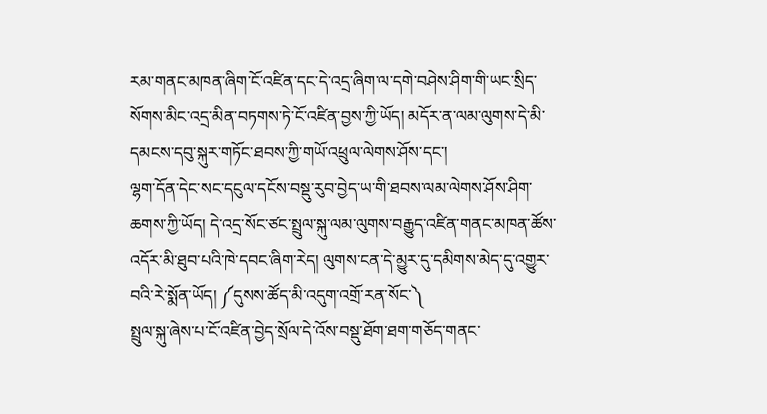རམ་གནང་མཁན་ཞིག་ངོ་འཛིན་དང་དེ་འདྲ་ཞིག་ལ་དགེ་བཤེས་ཤིག་གི་ཡང་སྲིད་སོགས་མིང་འདྲ་མིན་བཏགས་ཏེ་ངོ་འཛིན་བྱས་ཀྱི་ཡོད། མདོར་ན་ལམ་ལུགས་དེ་མི་དམངས་དབུ་སྐུར་གཏོང་ཐབས་ཀྱི་གཡོ་འཕྲུལ་ལེགས་ཤོས་དང་།
ལྷག་དོན་དེང་སང་དངུལ་དངོས་བསྡུ་རུབ་བྱེད་ཡ་གི་ཐབས་ལམ་ལེགས་ཤོས་ཤིག་ཆགས་ཀྱི་ཡོད། དེ་འདྲ་སོང་ཙང་སྤྲུལ་སྐུ་ལམ་ལུགས་བརྒྱུད་འཛིན་གནང་མཁན་ཚོས་འདོར་མི་ཐུབ་པའི་ཁེ་དབང་ཞིག་རེད། ལུགས་ངན་དེ་མྱུར་དུ་དམིགས་མེད་དུ་འགྱུར་བའི་རེ་སྨོན་ཡོད། ༼དུསས་ཚོད་མི་འདུག་འགྲོ་རན་སོང་༽
སྤྲུལ་སྐུ་ཞེས་པ་ངོ་འཛིན་བྱེད་སྲོལ་དེ་འོས་བསྡུ་ཐོག་ཐག་གཅོད་གནང་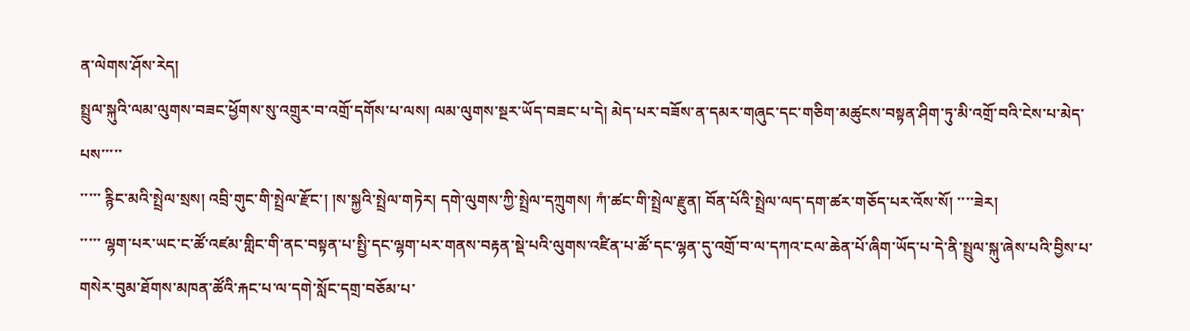ན་ལེགས་ཤོས་རེད།
སྤྲུལ་སྐུའི་ལམ་ལུགས་བཟང་ཕྱོགས་སུ་འགྲུར་བ་འགྲོ་དགོས་པ་ལས། ལམ་ལུགས་སྔར་ཡོད་བཟང་པ་དེ། མེད་པར་བཟོས་ན་དམར་གཞུང་དང་གཅིག་མཚུངས་བསྟན་ཤིག་ཏུ་མི་འགྲོ་བའི་ངེས་པ་མེད་པས་་་་་
་་་་་ རྙིང་མའི་སྤྲེལ་སྲས། འབྲི་གུང་གི་སྤྲེལ་རྫོང་། །ས་སྐྱའི་སྤྲེལ་གཏེར། དགེ་ལུགས་ཀྱི་སྤྲེལ་དཀྲུགས། ཀཾ་ཚང་གི་སྤྲེལ་རྫུན། བོན་པོའི་སྤྲེལ་ལད་དག་ཚར་གཅོད་པར་འོས་སོ། ་་་་ཟེར།
་་་་་ ལྷག་པར་ཡང་ང་ཚོ་འཛམ་གླིང་གི་ནང་བསྟན་པ་སྤྱི་དང་ལྷག་པར་གནས་བརྟན་སྡེ་པའི་ལུགས་འཛིན་པ་ཚོ་དང་ལྷན་དུ་འགྲོ་བ་ལ་དཀའ་ངལ་ཆེན་པོ་ཞིག་ཡོད་པ་དེ་ནི་སྤྲུལ་སྐུ་ཞེས་པའི་བྱིས་པ་གསེར་བུམ་ཐོགས་མཁན་ཚོའི་རྐང་པ་ལ་དགེ་སློང་དགྲ་བཅོམ་པ་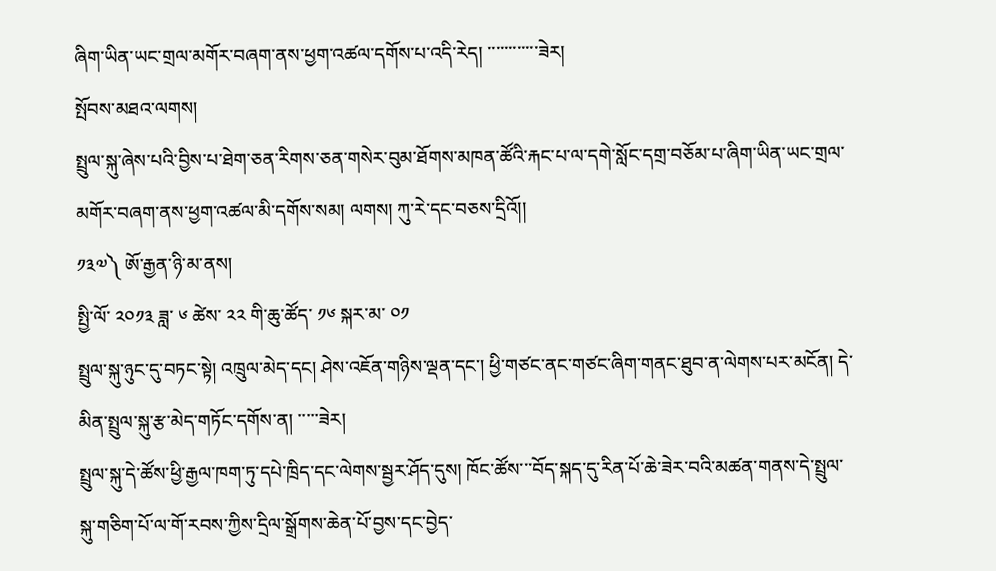ཞིག་ཡིན་ཡང་གྲལ་མགོར་བཞག་ནས་ཕྱག་འཚལ་དགོས་པ་འདི་རེད། ་་་་་་་་་་་་ཟེར།
སྤོབས་མཐའ་ལགས།
སྤྲུལ་སྐུ་ཞེས་པའི་བྱིས་པ་ཐེག་ཅན་རིགས་ཅན་གསེར་བུམ་ཐོགས་མཁན་ཚོའི་རྐང་པ་ལ་དགེ་སློང་དགྲ་བཅོམ་པ་ཞིག་ཡིན་ཡང་གྲལ་མགོར་བཞག་ནས་ཕྱག་འཚལ་མི་དགོས་སམ། ལགས། ཀུ་རེ་དང་བཅས་དྲིའོ།།
༡༣༧༽ ཨོ་རྒྱན་ཉི་མ་ནས།
སྤྱི་ལོ་ ༢༠༡༣ ཟླ་ ༦ ཚེས་ ༢༢ གི་ཆུ་ཚོད་ ༡༦ སྐར་མ་ ༠༡
སྤྲུལ་སྐུ་ཉུང་དུ་བཏང་སྟེ། འཁྲུལ་མེད་དང། ཤེས་འཇོན་གཉིས་ལྡན་དང་། ཕྱི་གཙང་ནང་གཙང་ཞིག་གནང་ཐུབ་ན་ལེགས་པར་མངོན། དེ་མིན་སྤྲུལ་སྐུ་རྩ་མེད་གཏོང་དགོས་ན། ་་་་་ཟེར།
སྤྲུལ་སྐུ་དེ་ཚོས་ཕྱི་རྒྱལ་ཁག་ཏུ་དཔེ་ཁྲིད་དང་ལེགས་སྦྱར་ཤོད་དུས། ཁོང་ཚོས་་་བོད་སྐད་དུ་རིན་པོ་ཆེ་ཟེར་བའི་མཚན་གནས་དེ་སྤྲུལ་སྐུ་གཅིག་པོ་ལ་གོ་རབས་ཀྱིས་དྲིལ་སྒྲོགས་ཆེན་པོ་བྱས་དང་བྱེད་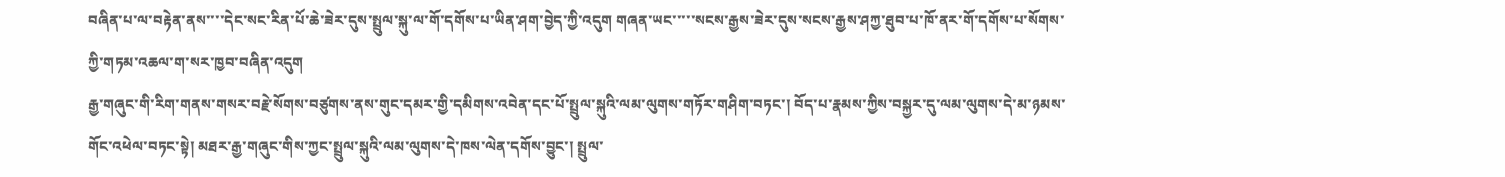བཞིན་པ་ལ་བརྟེན་ནས་་་་དེང་སང་རིན་པོ་ཆེ་ཟེར་དུས་སྤྲུལ་སྐུ་ལ་གོ་དགོས་པ་ཡིན་ཤག་བྱེད་ཀྱི་འདུག གཞན་ཡང་་་་་སངས་རྒྱས་ཟེར་དུས་སངས་རྒྱས་ཤཀྱ་ཐུབ་པ་ཁོ་ནར་གོ་དགོས་པ་སོགས་ཀྱི་གཏམ་འཆལ་ག་སར་ཁྱབ་བཞིན་འདུག
རྒྱ་གཞུང་གི་རིག་གནས་གསར་བརྗེ་སོགས་བཙུགས་ནས་གུང་དམར་གྱི་དམིགས་འབེན་དང་པོ་སྤྲུལ་སྐུའི་ལམ་ལུགས་གཏོར་གཤིག་བཏང་། བོད་པ་རྣམས་ཀྱིས་བསྐྱར་དུ་ལམ་ལུགས་དེ་མ་ཉམས་གོང་འཕེལ་བཏང་སྟེ། མཐར་རྒྱ་གཞུང་གིས་ཀྱང་སྤྲུལ་སྐུའི་ལམ་ལུགས་དེ་ཁས་ལེན་དགོས་བྱུང་། སྤྲུལ་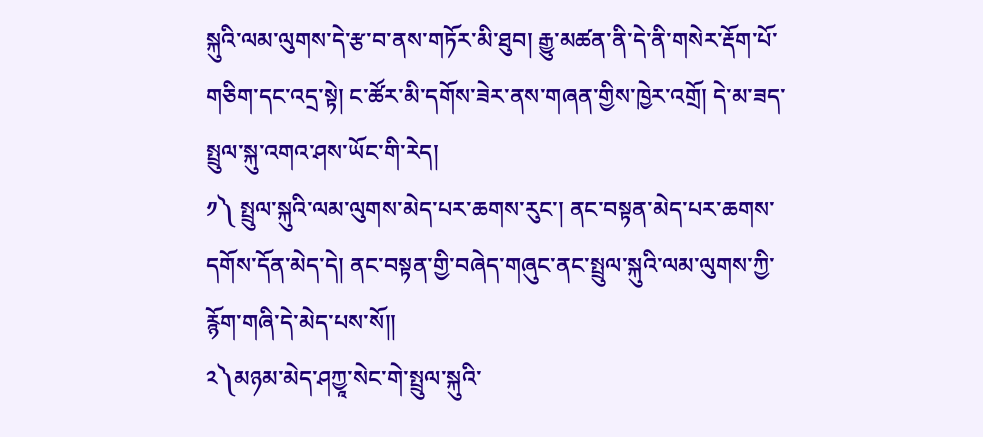སྐུའི་ལམ་ལུགས་དེ་རྩ་བ་ནས་གཏོར་མི་ཐུབ། རྒྱུ་མཚན་ནི་དེ་ནི་གསེར་རྡོག་པོ་གཅིག་དང་འདྲ་སྟེ། ང་ཚོར་མི་དགོས་ཟེར་ནས་གཞན་གྱིས་ཁྱེར་འགྲོ། དེ་མ་ཟད་སྤྲུལ་སྐུ་འགའ་ཤས་ཡོང་གི་རེད།
༡༽ སྤྲུལ་སྐུའི་ལམ་ལུགས་མེད་པར་ཆགས་རུང་། ནང་བསྟན་མེད་པར་ཆགས་དགོས་དོན་མེད་དེ། ནང་བསྟན་གྱི་བཞེད་གཞུང་ནང་སྤྲུལ་སྐུའི་ལམ་ལུགས་ཀྱི་རྙོག་གཞི་དེ་མེད་པས་སོ།།
༢༽མཉམ་མེད་ཤཀྱཱ་སེང་གེ་སྤྲུལ་སྐུའི་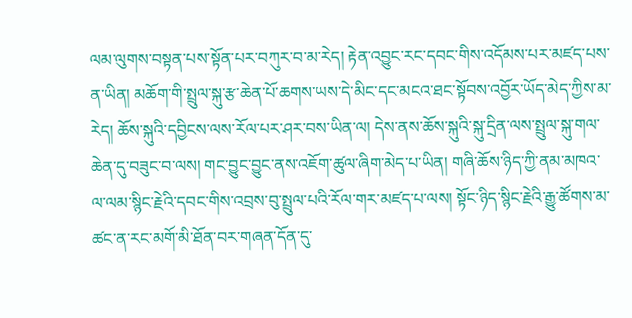ལམ་ལུགས་བསྟན་པས་སྟོན་པར་བཀུར་བ་མ་རེད། རྟེན་འབྱུང་རང་དབང་གིས་འདོམས་པར་མཛད་པས་ན་ཡིན། མཆོག་གི་སྤྲུལ་སྐུ་རྩ་ཆེན་པོ་ཆགས་ཡས་དེ་མིང་དང་མངའ་ཐང་སྟོབས་འབྱོར་ཡོད་མེད་ཀྱིས་མ་རེད། ཆོས་སྐུའི་དབྱིངས་ལས་རོལ་པར་ཤར་བས་ཡིན་ལ། དེས་ནས་ཆོས་སྐུའི་སྐུ་དྲིན་ལས་སྤྲུལ་སྐུ་གལ་ཆེན་དུ་བཟུང་བ་ལས། གང་བྱུང་བྱུང་ནས་འཇོག་ཚུལ་ཞིག་མེད་པ་ཡིན། གཞི་ཆོས་ཉིད་ཀྱི་ནམ་མཁའ་ལ་ལམ་སྙིང་རྗེའི་དབང་གིས་འབྲས་བུ་སྤྲུལ་པའི་རོལ་གར་མཛད་པ་ལས། སྟོང་ཉིད་སྙིང་རྗེའི་རྒྱུ་ཚོགས་མ་ཚང་ན་རང་མགོ་མི་ཐོན་བར་གཞན་དོན་དུ་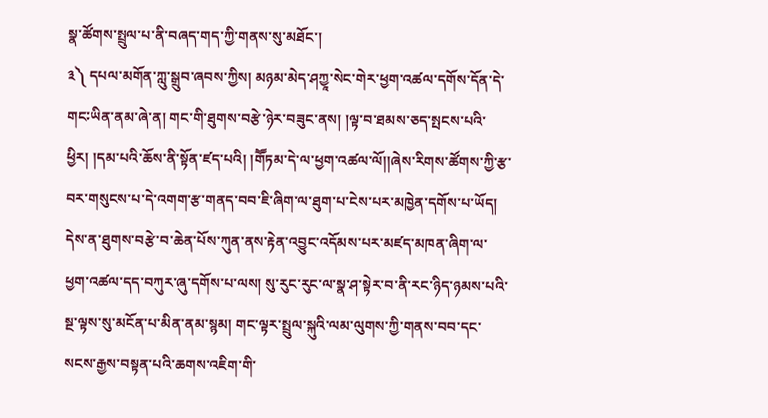སྣ་ཚོགས་སྤྲུལ་པ་ནི་བཞད་གད་ཀྱི་གནས་སུ་མཐོང་།
༣༽ དཔལ་མགོན་ཀླུ་སྒྲུབ་ཞབས་ཀྱིས། མཉམ་མེད་ཤཀྱཱ་སེང་གེར་ཕྱག་འཚལ་དགོས་དོན་དེ་གང࿒ཡིན་ནམ་ཞེ་ན། གང་གི་ཐུགས་བརྩེ་ཉེར་བཟུང་ནས། །ལྟ་བ་ཐམས་ཅད་སྤངས་པའི་ཕྱིར། །དམ་པའི་ཆོས་ནི་སྟོན་ཛད་པའི། །གཽཏམ་དེ་ལ་ཕྱག་འཚལ་ལོ།།ཞེས་རིགས་ཚོགས་ཀྱི་རྩ་བར་གསུངས་པ་དེ་འགག་རྩ་གནད་བབ་ཇི་ཞིག་ལ་ཐུག་པ་ངེས་པར་མཁྱེན་དགོས་པ་ཡོད། དེས་ན་ཐུགས་བརྩེ་བ་ཆེན་པོས་ཀུན་ནས་རྟེན་འབྱུང་འདོམས་པར་མཛད་མཁན་ཞིག་ལ་ཕྱག་འཚལ་དད་བཀུར་ཞུ་དགོས་པ་ལས། སུ་རུང་རུང་ལ་སྣ་ཤ་སྟེར་བ་ནི་རང་ཉིད་ཉམས་པའི་སྔ་ལྟས་སུ་མངོན་པ་མིན་ནམ་སྙམ། གང་ལྟར་སྤྲུལ་སྐུའི་ལམ་ལུགས་ཀྱི་གནས་བབ་དང་སངས་རྒྱས་བསྟན་པའི་ཆགས་འཇིག་གི་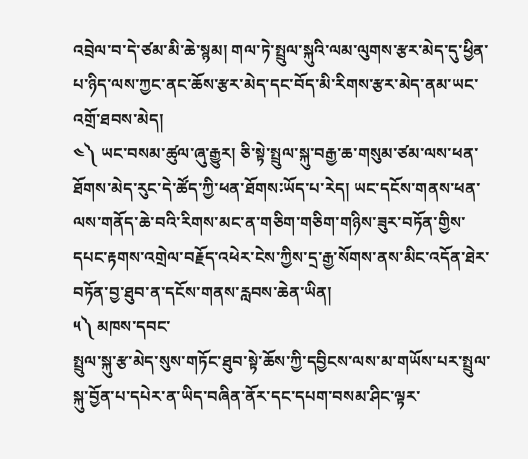འབྲེལ་བ་དེ་ཙམ་མི་ཆེ་སྙམ། གལ་ཏེ་སྤྲུལ་སྐུའི་ལམ་ལུགས་རྩར་མེད་དུ་ཕྱིན་པ་ཉིད་ལས་ཀྱང་ནང་ཆོས་རྩར་མེད་དང་བོད་མི་རིགས་རྩར་མེད་ནམ་ཡང་འགྲོ་ཐབས་མེད།
༤༽ ཡང་བསམ་ཚུལ་ཞུ་རྒྱུར། ཅི་སྟེ་སྤྲུལ་སྐུ་བརྒྱ་ཆ་གསུམ་ཙམ་ལས་ཕན་ཐོགས་མེད་རུང་དེ་ཚོད་ཀྱི་ཕན་ཐོགས࿒ཡོད་པ་རེད། ཡང་དངོས་གནས་ཕན་ལས་གནོད་ཆེ་བའི་རིགས་མང་ན་གཅིག་གཅིག་གཉིས་ཟུར་བཏོན་གྱིས་དཔང་རྟགས་འགྲེལ་བརྗོད་འཕེར་ངེས་ཀྱིས་དྲ་རྒྱ་སོགས་ནས་མིང་འདོན་ཐེར་བཏོན་བྱ་ཐུབ་ན་དངོས་གནས་རླབས་ཆེན་ཡིན།
༥༽ མཁས་དབང་
སྤྲུལ་སྐུ་རྩ་མེད་སུས་གཏོང་ཐུབ་སྟེ་ཆོས་ཀྱི་དབྱིངས་ལས་མ་གཡོས་པར་སྤྲུལ་སྐུ་བྱོན་པ་དཔེར་ན་ཡིད་བཞིན་ནོར་དང་དཔག་བསམ་ཤིང་ལྟར་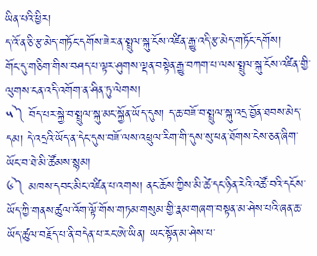ཡིན་པའི་ཕྱིར།
ད་འོ་ན་ཅི་རྩ་མེད་གཏོང་དགོས་ཟེར་ན་སྤྲུལ་སྐུ་ངོས་འཛིན་རྒྱུ་འདི་རྩ་མེད་གཏོང་དགོས།
གོང་དུ་གཅིག་གིས་བཤད་པ་ལྟར་ཤུགས་ལྡན་བསྟེན་རྒྱུ་བཀག་པ་ལས་སྤྲུལ་སྐུ་ངོས་འཛིན་གྱི་ལུགས་ངན་འདི་འགོག་ན་ཤིན་ཏུ་ལེགས།
༥༽ བོད་པར་སྐྱེ་བ་སྤྲུལ་སྐུ་མང་སྐྱོན་ཡོད་དུས། ད་ཆ་བཟོ་བ་སྤྲུལ་སྐུ་འདྲ་བྱོན་ཐབས་མེད་དམ། དེ་འདྲའི་ཡོད་ན་དེང་དུས་བཟོ་ལས་འཕྲུལ་རིག་གི་དུས་སུ་ཕན་ཐོགས་ངེས་ཅན་ཞིག་ཡོང་བ་ཐེ་མི་ཚོམས་སྙམ།
༦༽ མཁས་དབང་མིང་འཛིན་པ་འགས། ནང་ཆོས་ཀྱིས་མི་ཚེ་དང་ཉིན་རེའི་འཚོ་བའི་དངོས་ཡོད་ཀྱི་གནས་ཚུལ་འོག་ལྟོ་གོས་གཏམ་གསུམ་གྱི་རྣམ་གཞག་བསྟན་མ་ཤེས་པའི་ཞན་ཆ་ཡོད་ཚུལ་བརྗོད་པ་ནི་བདེན་པ་རང་ཨེ་ཡིན། ཡང་སྟོན་མ་ཤེས་པ་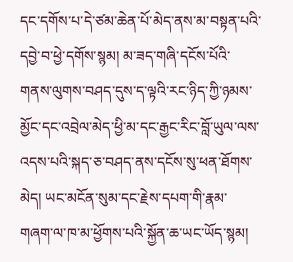དང་དགོས་པ་དེ་ཙམ་ཆེན་པོ་མེད་ནས་མ་བསྟན་པའི་དབྱེ་བ་ཕྱེ་དགོས་སྙམ། མ་ཟད་གཞི་དངོས་པོའི་གནས་ལུགས་བཤད་དུས་ད་ལྟའི་རང་ཉིད་ཀྱི་ཉམས་མྱོང་དང་འབྲེལ་མེད་ཕྱི་མ་དང་རྒྱང་རིང་བློ་ཡུལ་ལས་འདས་པའི་སྐད་ཅ་བཤད་ནས་དངོས་སུ་ཕན་ཐོགས་མེད། ཡང་མངོན་སུམ་དང་རྗེས་དཔག་གི་རྣམ་གཞག་ལ་ཁ་མ་ཕྱོགས་པའི་སྐྱོན་ཆ་ཡང་ཡོད་སྙམ།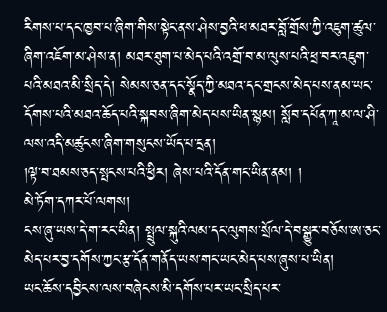རིགས་པ་དང་ཁྱབ་པ་ཞིག་གིས་སྟེང་ནས་ཤེས་བྱའི་ཕ་མཐར་བློ་གྲོས་ཀྱི་འཇུག་ཚུལ་ཞིག་འཇོག་མ་ཤེས་ན། མཐར་ཐུག་པ་མེད་པའི་འགྲོ་བ་མ་ལུས་པའི་ཕྲ་བར་འཇུག་པའི་མཐའ་མི་སྲིད་དེ། སེམས་ཅན་དང་སྣོད་ཀྱི་མཐའ་དང་གྲངས་མེད་པས་ནམ་ཡང་དོགས་པའི་མཐའ་ཆོད་པའི་སྐབས་ཞིག་མེད་པས་ཡིན་སྙམ། སློབ་དཔོན་ཀཱ་མ་ལ་ཤི་ལས་འདི་མཚུངས་ཞིག་གསུངས་ཡོད་པ་དྲན།
།ལྟ་བ་ཐམས་ཅད་སྤངས་པའི་ཕྱིར། ཞེས་པའི་དོན་གང་ཡིན་ནམ། །
མེ་ཏོག་དཀར་པོ་ལགས།
ངས་ཞུ་ཡས་དེ་ག་རང་ཡིན། སྤྲུལ་སྐུའི་ལམ་དང་ལུགས་སྲོལ་དེ་བསྒྱུར་བཅོས་ཨ་ཅང་མེད་པར་བྱ་དགོས་ཀྱང་རྩ་དོན་གནོད་ཡས་གང་ཡང་མེད་པས་ཞུས་པ་ཡིན།
ཡང་ཆོས་དབྱིངས་ལས་བཞེངས་མི་དགོས་པར་ཡང་སྲིད་པར་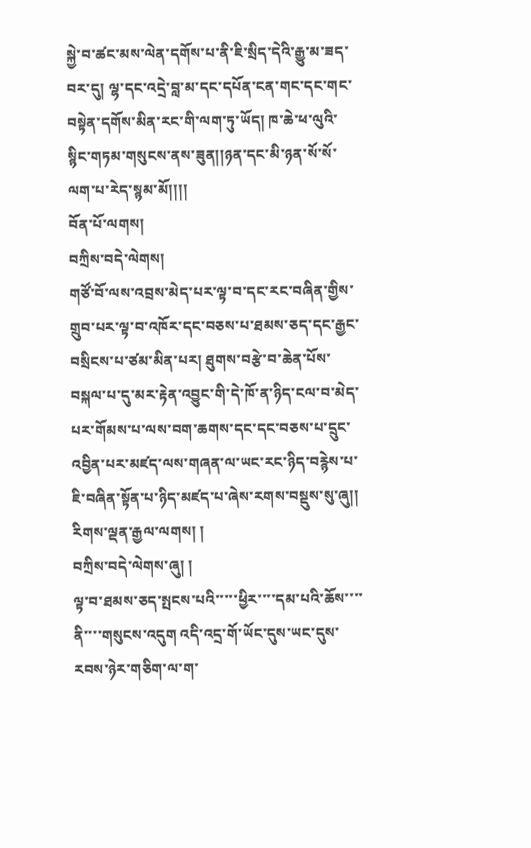སྐྱེ་བ་ཚང་མས་ལེན་དགོས་པ་ནི་ཇི་སྲིད་དེའི་རྒྱུ་མ་ཟད་བར་དུ། ལྷ་དང་འདྲེ་བླ་མ་དང་དཔོན་ངན་གང་དང་གང་བསྟེན་དགོས་མིན་རང་གི་ལག་ཏུ་ཡོད། ཁ་ཆེ་ཕ་ལུའི་སྙིང་གཏམ་གསུངས་ནས་ཟུན།།ཉན་དང་མི་ཉན་སོ་སོ་ལག་པ་རེད་སྙམ་མོ།།།།
བོན་པོ་ལགས།
བཀྲིས་བདེ་ལེགས།
གཙོ་བོ་ལས་འབྲས་མེད་པར་ལྟ་བ་དང་རང་བཞིན་གྱིས་གྲུབ་པར་ལྟ་བ་འཁོར་དང་བཅས་པ་ཐམས་ཅད་དང་རྒྱང་བསྲིངས་པ་ཙམ་མིན་པར། ཐུགས་བརྩེ་བ་ཆེན་པོས་བསྐལ་པ་དུ་མར་རྟེན་འབྱུང་གི་དེ་ཁོ་ན་ཉིད་ངལ་བ་མེད་པར་གོམས་པ་ལས་བག་ཆགས་དང་དང་བཅས་པ་དྲུང་འབྱིན་པར་མཛད་ལས་གཞན་ལ་ཡང་རང་ཉིད་བརྙེས་པ་ཇི་བཞིན་སྟོན་པ་ཉིད་མཛད་པ་ཞེས་རགས་བསྡུས་སུ་ཞུ།།
རིགས་ལྡན་རྒྱལ་ལགས། །
བཀྲིས་བདེ་ལེགས་ཞུ། །
ལྟ་བ་ཐམས་ཅད་སྤངས་པའི་་་་་ཕྱིར་་་་དམ་པའི་ཆོས་་་་ནི་་་་གསུངས་འདུག འདི་འདྲ་གོ་ཡོང་དུས་ཡང་དུས་རབས་ཉེར་གཅིག་ལ་ག་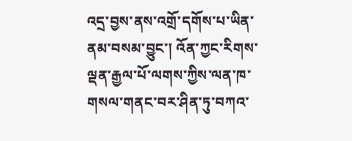འདྲ་བྱས་ནས་འགྲོ་དགོས་པ་ཡིན་ནམ་བསམ་བྱུང་། འོན་ཀྱང་རིགས་ལྡན་རྒྱལ་པོ་ལགས་ཀྱིས་ལན་ཁ་གསལ་གནང་བར་ཤིན་ཏུ་བཀའ་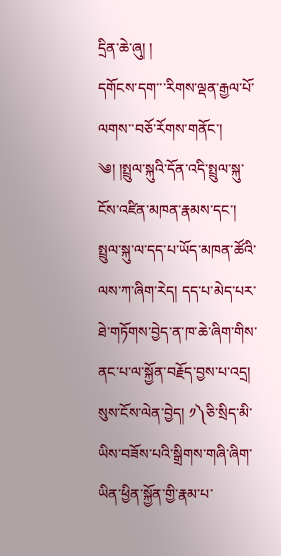དྲིན་ཆེ་ཞུ། །
དགོངས་དག་་་རིགས་ལྡན་རྒྱལ་པོ་ལགས་་བཅོ་རོགས་གནོང་།
༄། །སྤྲུལ་སྐུའི་དོན་འདི་སྤྲུལ་སྐུ་ངོས་འཛིན་མཁན་རྣམས་དང་། སྤྲུལ་སྐུ་ལ་དད་པ་ཡོད་མཁན་ཚོའི་ལས་ཀ་ཞིག་རེད། དད་པ་མེད་པར་ཐེ་གཏོགས་བྱེད་ན་ཁ་ཆེ་ཞིག་གིས་ནང་པ་ལ་སྐྱོན་བརྗོད་བྱས་པ་འདྲ། སུས་ངོས་ལེན་བྱེད། ༡༽ཅི་སྲིད་མི་ཡིས་བཟོས་པའི་སྒྲིགས་གཞི་ཞིག་ཡིན་ཕྱིན་སྐྱོན་གྱི་རྣམ་པ་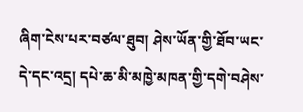ཞིག་ངེས་པར་བཙལ་ཐུབ། ཤེས་ཡོན་གྱི་ཐོབ་ཡང་དེ་དང་འདྲ། དཔེ་ཆ་མི་མཁྱེ་མཁན་གྱི་དགེ་བཤེས་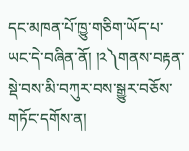དང་མཁན་པོ་ཁྱུ་གཅིག་ཡོད་པ་ཡང་དེ་བཞིན་ནོ། །༢༽གནས་བརྟན་སྡེ་བས་མི་བཀུར་བས་སྒྱུར་བཅོས་གཏོང་དགོས་ན།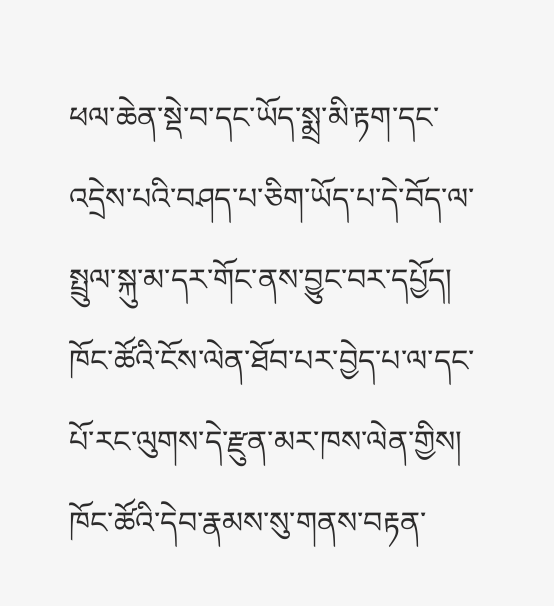ཕལ་ཆེན་སྡེ་བ་དང་ཡོད་སྨྲ་མི་རྟག་དང་འདྲེས་པའི་བཤད་པ་ཅིག་ཡོད་པ་དེ་བོད་ལ་སྤྲུལ་སྐུ་མ་དར་གོང་ནས་བྱུང་བར་དཔྱོད། ཁོང་ཚོའི་ངོས་ལེན་ཐོབ་པར་བྱེད་པ་ལ་དང་པོ་རང་ལུགས་དེ་རྫུན་མར་ཁས་ལེན་གྱིས། ཁོང་ཚོའི་དེབ་རྣམས་སུ་གནས་བརྟན་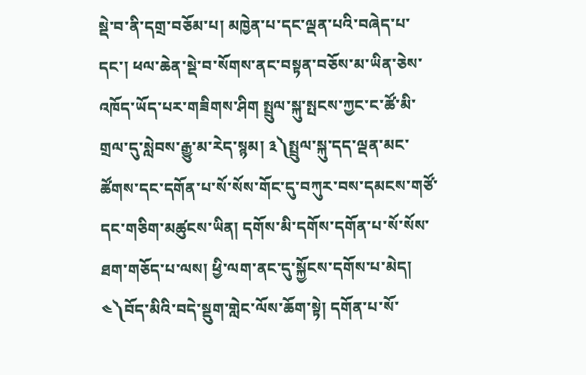སྡེ་བ་ནི་དགྲ་བཅོམ་པ། མཁྱེན་པ་དང་ལྡན་པའི་བཞེད་པ་དང་། ཕལ་ཆེན་སྡེ་བ་སོགས་ནང་བསྟན་བཅོས་མ་ཡིན་ཅེས་འཁོད་ཡོད་པར་གཟིགས་ཤིག སྤྲུལ་སྐུ་སྤངས་ཀྱང་ང་ཚོ་མི་གྲལ་དུ་སླེབས་རྒྱུ་མ་རེད་སྙམ། ༣༽སྤྲུལ་སྐུ་དད་ལྡན་མང་ཚོགས་དང་དགོན་པ་སོ་སོས་གོང་དུ་བཀུར་བས་དམངས་གཙོ་དང་གཅིག་མཚུངས་ཡིན། དགོས་མི་དགོས་དགོན་པ་སོ་སོས་ཐག་གཅོད་པ་ལས། ཕྱི་ལག་ནང་དུ་སྐྱོངས་དགོས་པ་མེད། ༤༽བོད་མིའི་བདེ་སྡུག་གླེང་ལོས་ཆོག་སྟེ། དགོན་པ་སོ་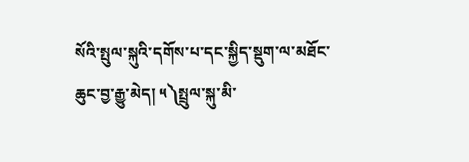སོའི་སྤུལ་སྐུའི་དགོས་པ་དང་སྐྱིད་སྡུག་ལ་མཐོང་ཆུང་བྱ་རྒྱུ་མེད། ༥༽སྤྲུལ་སྐུ་མི་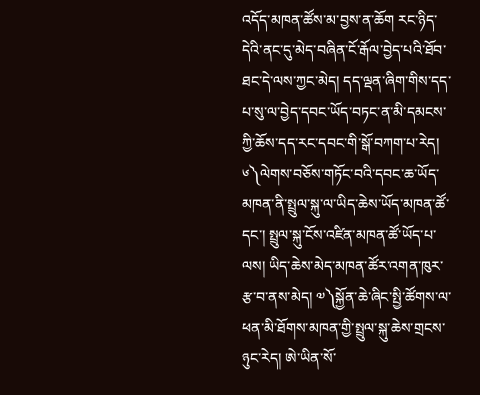འདོད་མཁན་ཚོས་མ་བྱས་ན་ཆོག རང་ཉིད་དེའི་ནང་དུ་མེད་བཞིན་ངོ་རྒོལ་བྱེད་པའི་ཐོབ་ཐང་དེ་ལས་ཀྱང་མེད། དད་ལྡན་ཞིག་གིས་དད་པ་སུ་ལ་བྱེད་དབང་ཡོད་བཏང་ན་མི་དམངས་ཀྱི་ཆོས་དད་རང་དབང་གི་སྒོ་བཀག་པ་རེད། ༦༽ལེགས་བཅོས་གཏོང་བའི་དབང་ཆ་ཡོད་མཁན་ནི་སྤྲུལ་སྐུ་ལ་ཡིད་ཆེས་ཡོད་མཁན་ཚོ་དང་། སྤྲུལ་སྐུ་ངོས་འཛིན་མཁན་ཚོ་ཡོད་པ་ལས། ཡིད་ཆེས་མེད་མཁན་ཚོར་འགན་ཁུར་རྩ་བ་ནས་མེད། ༧༽སྐྱོན་ཆེ་ཞིང་སྤྱི་ཚོགས་ལ་ཕན་མི་ཐོགས་མཁན་གྱི་སྤྲུལ་སྐུ་ཆེས་གྲངས་ཉུང་རེད། ཨེ་ཡིན་སོ་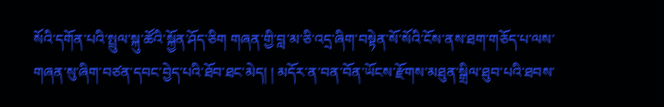སོའི་དགོན་པའི་སྤྲུལ་སྐུ་ཚོའི་སྐྱོན་ཤོད་ཅིག གཞན་གྱི་བླ་མ་ཅི་འདྲ་ཞིག་བསྟེན་སོ་སོའི་ངོས་ནས་ཐག་གཅོད་པ་ལས་གཞན་སུ་ཞིག་བཙན་དབང་བྱེད་པའི་ཐོབ་ཐང་མེད། ། མདོར་ན་བན་བོན་ཡོངས་རྫོགས་མཐུན་སྒྲིལ་ཐུབ་པའི་ཐབས་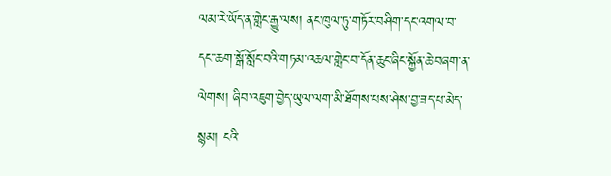ལམ་རེ་ཡོད་ན་གླེང་རྒྱུ་ལས། ནང་ཁུལ་ཏུ་གཏོར་བཤིག་དང་འགལ་བ་དང་་ཆག་སྒོ་སློང་བའི་གཏམ་འཆལ་གླེང་བ་དོན་ཆུང་ཞིང་སྐྱོན་ཆེ་བཞག་ན་ལེགས། ཞིབ་འཇུག་བྱེད་ཡུལ་ལག་མི་ཐོགས་པས་ཤེས་བྱ་ཟད་པ་མེད་སྙམ། ངའི་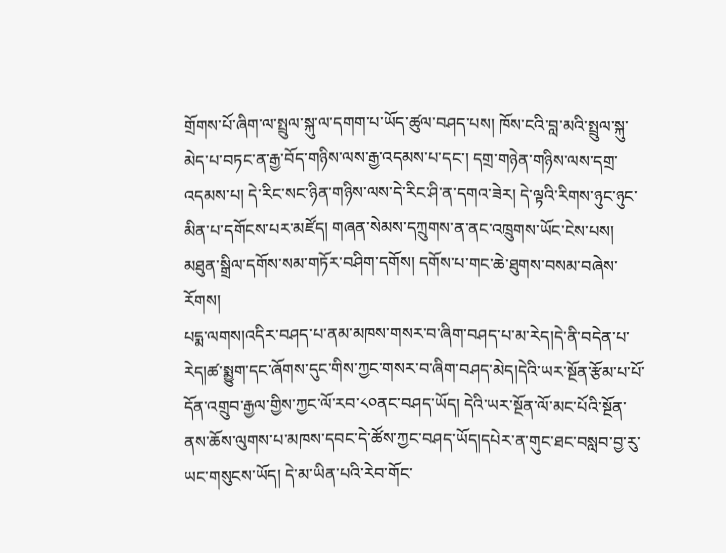གྲོགས་པོ་ཞིག་ལ་སྤྲུལ་སྐུ་ལ་དགག་པ་ཡོད་ཚུལ་བཤད་པས། ཁོས་ངའི་བླ་མའི་སྤྲུལ་སྐུ་མེད་པ་བཏང་ན་རྒྱ་བོད་གཉིས་ལས་རྒྱ་འདམས་པ་དང་། དགྲ་གཉེན་གཉིས་ལས་དགྲ་འདམས་པ། དེ་རིང་སང་ཉིན་གཉིས་ལས་དེ་རིང་ཤི་ན་དགའ་ཟེར། དེ་ལྟའི་རིགས་ཉུང་ཉུང་མིན་པ་དགོངས་པར་མཛོད། གཞན་སེམས་དཀྲུགས་ན་ནང་འཁྲུགས་ཡོང་ངེས་པས། མཐུན་སྒྲིལ་དགོས་སམ་གཏོར་བཤིག་དགོས། དགོས་པ་གང་ཆེ་ཐུགས་བསམ་བཞེས་རོགས།
པདྨ་ལགས།འདིར་བཤད་པ་ནམ་མཁས་གསར་བ་ཞིག་བཤད་པ་མ་རེད།དེ་ནི་བདེན་པ་རེད།ཚ་སྨྱུག་དང་ཞོགས་དུང་གིས་ཀྱང་གསར་བ་ཞིག་བཤད་མེད།དེའི་ཡར་སྔོན་རྩོམ་པ་པོ་དོན་འགྲུབ་རྒྱལ་གྱིས་ཀྱང་ལོ་རབ་༨༠ནང་བཤད་ཡོད། དེའི་ཡར་སྔོན་ལོ་མང་པོའི་སྔོན་ནས་ཆོས་ལུགས་པ་མཁས་དབང་དེ་ཚོས་ཀྱང་བཤད་ཡོད།དཔེར་ན་གུང་ཐང་བསླབ་བྱ་རུ་ཡང་གསུངས་ཡོད། དེ་མ་ཡིན་པའི་རེབ་གོང་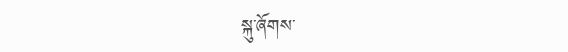སྐུ་ཞོགས་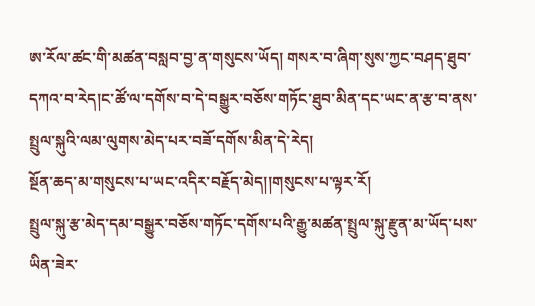ཨ་རོལ་ཚང་གི་མཚན་བསླབ་བྱ་ན་གསུངས་ཡོད། གསར་བ་ཞིག་སུས་ཀྱང་བཤད་ཐུབ་དཀའ་བ་རེད།ང་ཚོ་ལ་དགོས་བ་དེ་བསྒྱུར་བཅོས་གཏོང་ཐུབ་མིན་དང་ཡང་ན་རྩ་བ་ནས་སྤྲུལ་སྐུའི་ལམ་ལུགས་མེད་པར་བཟོ་དགོས་མིན་དེ་རེད།
སྔོན་ཆད་མ་གསུངས་པ་ཡང་འདིར་བརྗོད་མེད།།གསུངས་པ་ལྟར་རོ།
སྤྲུལ་སྐུ་རྩ་མེད་དམ་བསྒྱུར་བཅོས་གཏོང་དགོས་པའི་རྒྱུ་མཚན་སྤྲུལ་སྐུ་རྫུན་མ་ཡོད་པས་ཡིན་ཟེར་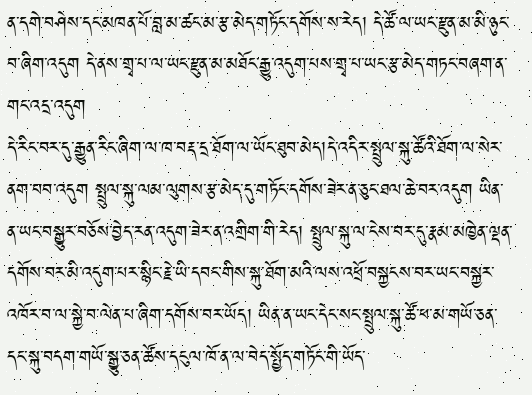ན་དགེ་བཤེས་དང་མཁན་པོ་བླ་མ་ཚང་མ་རྩ་མེད་གཏོང་དགོས་ས་རེད། དེ་ཚོ་ལ་ཡང་རྫུན་མ་མི་ཉུང་བ་ཞིག་འདུག དེ་ནས་གྲྭ་པ་ལ་ཡང་རྫུན་མ་མཐོང་རྒྱུ་འདུག་པས་གྲྭ་པ་ཡང་རྩ་མེད་གཏང་བཞག་ན་གང་འདྲ་འདུག
དེ་རིང་བར་དུ་རྒྱུན་རིང་ཞིག་ལ་ཁ་བརྡ་དྲ་ཐོག་ལ་ཡོང་ཐུབ་མེད།དེ་འདིར་སྤྲུལ་སྐུ་ཚོའི་ཐོག་ལ་སེར་ནག་བབ་འདུག སྤྲུལ་སྐུ་ལམ་ལུགས་རྩ་མེད་དུ་གཏོང་དགོས་ཟེར་ན་ཅུང་ཐལ་ཆེ་བར་འདུག ཡིན་ན་ཡང་བསྒྱུར་བཅོས་བྱེད་རན་འདུག་ཟེར་ན་འགྲིག་གི་རེད། སྤྲུལ་སྐུ་ལ་ངེས་བར་དུ་རྣམ་མཁྱེན་ལྡན་དགོས་བར་མི་འདུག་པར་སྙིང་རྗེ་ཡི་དབང་གིས་སྐུ་ཐོག་མའི་ལས་འཕྲོ་བསྐྱངས་བར་ཡང་བསྐྱར་འཁོར་བ་ལ་སྐྱེ་བ་ལེན་པ་ཞིག་དགོས་བར་ཡོད། ཡིན་ན་ཡང་དེང་སང་སྤྲུལ་སྐུ་ཚོ་ཕ་མ་གཡོ་ཅན་དང་སྐུ་བདག་གཡོ་སྒྱུ་ཅན་ཚོས་དངུལ་ཁོ་ན་ལ་བེད་སྤྱོད་གཏོང་གི་ཡོད་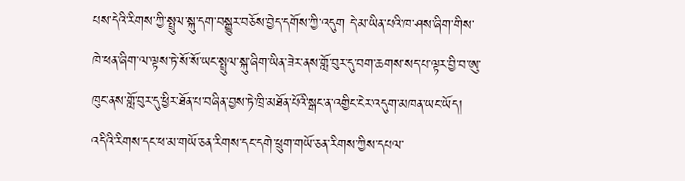པས་དེའི་རིགས་ཀྱི་སྤྲུལ་སྐུ་དག་བསྒྱུར་བཅོས་བྱེད་དགོས་ཀྱི་འདུག དེ་མ་ཡིན་པའི་ཁ་ཤས་ཞིག་གིས་ཁེ་ཕན་ཞིག་ལ་ལྟས་ཏེ་སོ་སོ་ཡང་སྤྲུལ་སྐུ་ཞིག་ཡིན་ཟེར་ནས་གློ་བུར་དུ་བག་ཆགས་སད་པ་ལྟར་བྱི་བ་ཨུ་ཁུང་ནས་གློ་བུར་དུ་ཕྱིར་ཐོན་པ་བཞིན་བྱས་ཏེ་ཁྲི་མཐོན་པོའི་སྒང་ན་འགྱིང་ངེར་འདུག་མཁན་ཡང་ཡོད། འདིའི་རིགས་དང་ཕ་མ་གཡོ་ཅན་རིགས་དང་དགེ་ཕྲུག་གཡོ་ཅན་རིགས་ཀྱིས་དཔལ་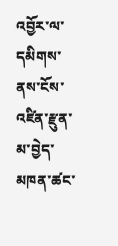འབྱོར་ལ་དམིགས་ནས་ངོས་འཛིན་རྫུན་མ་བྱེད་མཁན་ཚང་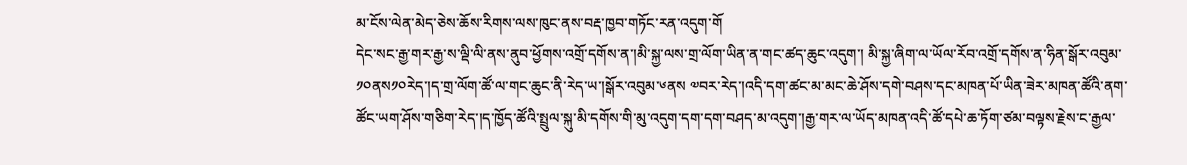མ་ངོས་ལེན་མེད་ཅེས་ཆོས་རིགས་ལས་ཁུང་ནས་བརྡ་ཁྱབ་གཏོང་རན་འདུག་གོ
དེང་སང་རྒྱ་གར་རྒྱ་ས་ལྡི་ལི་ནས་ནུབ་ཕྱོགས་འགྲོ་དགོས་ན་།མི་སྐྱ་ལས་གྲ་ལོག་ཡིན་ན་གང་ཚད་ཆུང་འདུག་། མི་སྐྱ་ཞིག་ལ་ཡོལ་རོབ་འགྲོ་དགོས་ན་ཧིན་སྒོར་འབུམ་༡༠ནས༡༠རེད་།ད་གྲ་ལོག་ཚོ་ལ་གང་ཆུང་ནི་རེད་ཡ་།སྒོར་འབུམ་༦ནས ༧བར་རེད་།འདི་དག་ཚང་མ་མང་ཆེ་ཤོས་དགེ་བཤས་དང་མཁན་པོ་ཡིན་ཟེར་མཁན་ཚོའི་ནག་ཚོང་ཡག་ཤོས་གཅིག་རེད་།ད་ཁྱོད་ཚོའི་སྤྲུལ་སྐུ་མི་དགོས་གི་མུ་འདུག་དག་དག་བཤད་མ་འདུག་།རྒྱ་གར་ལ་ཡོད་མཁན་འདི་ཚོ་དཔེ་ཆ་ཏོག་ཙམ་བལྟས་རྗེས་ང་རྒྱལ་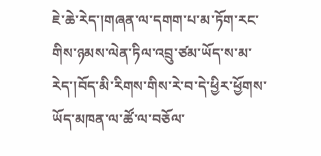ཇེ་ཆེ་རེད་།གཞན་ལ་དགག་པ་མ་ཏོག་རང་གིས་ཉམས་ལེན་ཏིལ་འབྲུ་ཙམ་ཡོད་ས་མ་རེད་།བོད་མི་རིགས་གིས་རེ་བ་དེ་ཕྱིར་ཕྱོགས་ཡོད་མཁན་ལ་ཚོ་ལ་བཅོལ་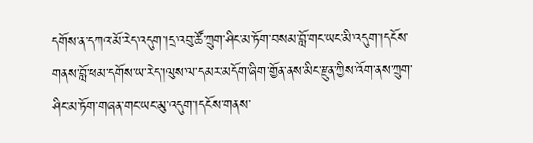དགོས་ན་དཀའ་མོ་རེད་འདུག་།དྲ་འབུ་ཚོ་ཀྲུག་ཤིང་མ་ཏོག་བསམ་བློ་གང་ཡང་མི་འདུག་།དངོས་གནས་བློ་ཕམ་དགོས་ཡ་རེད་།ལུས་ལ་དམར་མདོག་ཞིག་གྱོན་ནས་མིང་རྫུན་ཀྱིས་འོག་ནས་ཀྲུག་ཤིང་མ་ཏོག་གཞན་གང་ཡང་མུ་འདུག་།དངོས་གནས་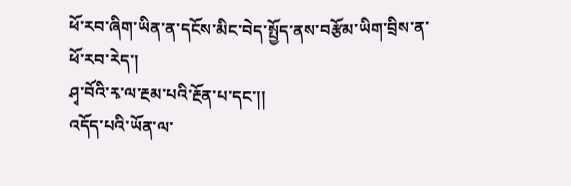ཕོ་རབ་ཞིག་ཡིན་ན་དངོས་མིང་བེད་སྤྱོད་ནས་བརྩོམ་ཡིག་བྲིས་ན་ཕོ་རབ་རེད་།
ཤྭ་བོའི་རྭ་ལ་རྔམ་པའི་རྔོན་པ་དང་།།
འདོད་པའི་ཡོན་ལ་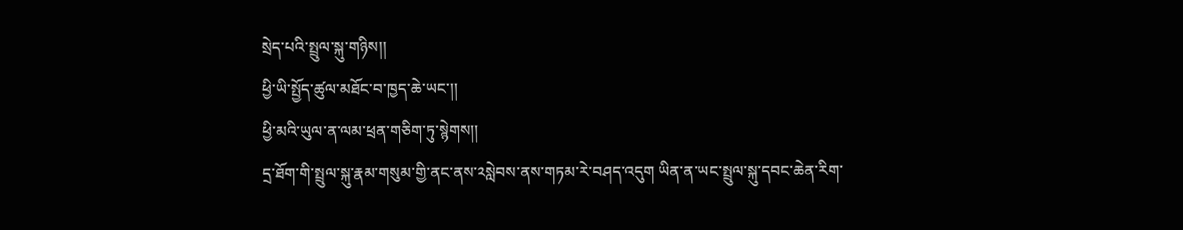སྲེད་པའི་སྤྲུལ་སྐུ་གཉིས།།
ཕྱི་ཡི་སྤྱོད་ཚུལ་མཐོང་བ་ཁྱད་ཆེ་ཡང་།།
ཕྱི་མའི་ཡུལ་ན་ལམ་ཕྲན་གཅིག་ཏུ་སྙེགས།།
དྲ་ཐོག་གི་སྤྲུལ་སྐུ་རྣམ་གསུམ་གྱི་ནང་ནས་༢སླེབས་ནས་གཏམ་རེ་བཤད་འདུག ཡིན་ན་ཡང་སྤྲུལ་སྐུ་དབང་ཆེན་རིག་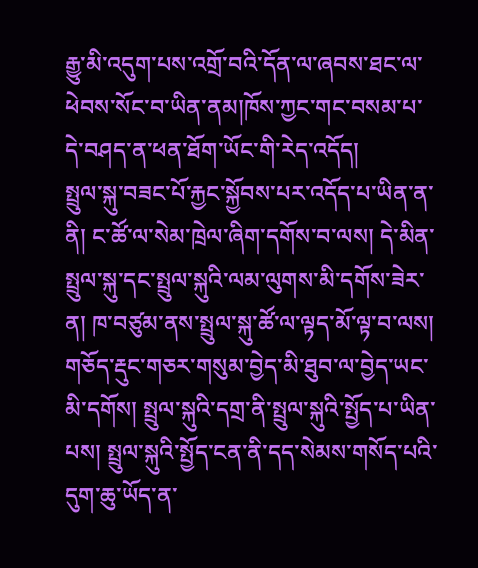རྒྱུ་མི་འདུག་པས་འགྲོ་བའི་དོན་ལ་ཞབས་ཐང་ལ་ཕེབས་སོང་བ་ཡིན་ནམ།ཁོས་ཀྱང་གང་བསམ་པ་དེ་བཤད་ན་ཕན་ཐོག་ཡོང་གི་རེད་འདོད།
སྤྲུལ་སྐུ་བཟང་པོ་རྐྱང་སྐྱོབས་པར་འདོད་པ་ཡིན་ན་ནི། ང་ཚོ་ལ་སེམ་ཁྲེལ་ཞིག་དགོས་བ་ལས། དེ་མིན་སྤྲུལ་སྐུ་དང་སྤྲུལ་སྐུའི་ལམ་ལུགས་མི་དགོས་ཟེར་ན། ཁ་བཙུམ་ནས་སྤྲུལ་སྐུ་ཚོ་ལ་ལྟད་མོ་ལྟ་བ་ལས། གཅོད་རྡུང་གཅར་གསུམ་བྱེད་མི་ཐུབ་ལ་བྱེད་ཡང་མི་དགོས། སྤྲུལ་སྐུའི་དགྲ་ནི་སྤྲུལ་སྐུའི་སྤྱོད་པ་ཡིན་པས། སྤྲུལ་སྐུའི་སྤྱོད་ངན་ནི་དད་སེམས་གསོད་པའི་དུག་ཆུ་ཡོད་ན་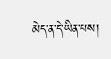མེད་ན་དེ་ཡིན་པས།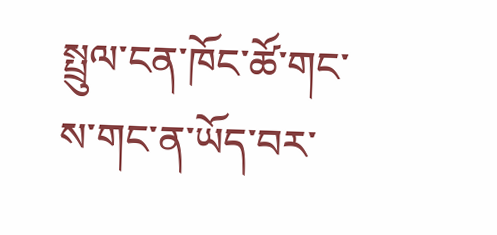སྤྲུལ་ངན་ཁོང་ཚོ་གང་ས་གང་ན་ཡོད་བར་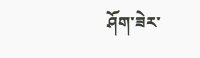ཤོག་ཟེར་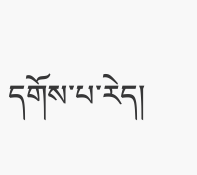དགོས་པ་རེད།